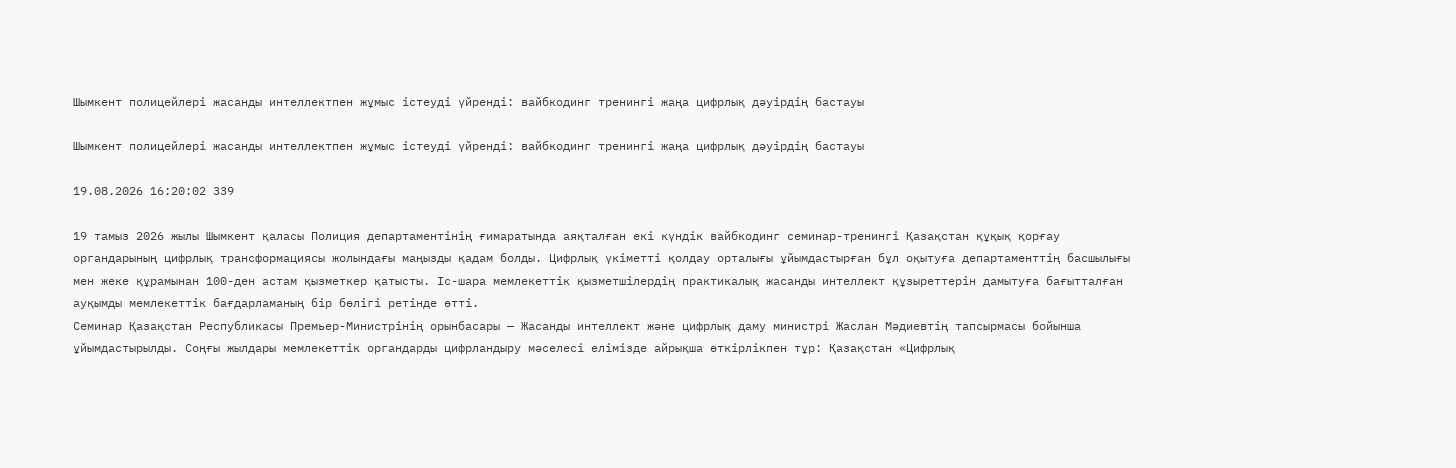Шымкент полицейлері жасанды интеллектпен жұмыс істеуді үйренді: вайбкодинг тренингі жаңа цифрлық дәуірдің бастауы

Шымкент полицейлері жасанды интеллектпен жұмыс істеуді үйренді: вайбкодинг тренингі жаңа цифрлық дәуірдің бастауы

19.08.2026 16:20:02 339

19 тамыз 2026 жылы Шымкент қаласы Полиция департаментінің ғимаратында аяқталған екі күндік вайбкодинг семинар-тренингі Қазақстан құқық қорғау органдарының цифрлық трансформациясы жолындағы маңызды қадам болды. Цифрлық үкіметті қолдау орталығы ұйымдастырған бұл оқытуға департаменттің басшылығы мен жеке құрамынан 100-ден астам қызметкер қатысты. Іс-шара мемлекеттік қызметшілердің практикалық жасанды интеллект құзыреттерін дамытуға бағытталған ауқымды мемлекеттік бағдарламаның бір бөлігі ретінде өтті.
Семинар Қазақстан Республикасы Премьер-Министрінің орынбасары — Жасанды интеллект және цифрлық даму министрі Жаслан Мәдиевтің тапсырмасы бойынша ұйымдастырылды. Соңғы жылдары мемлекеттік органдарды цифрландыру мәселесі елімізде айрықша өткірлікпен тұр: Қазақстан «Цифрлық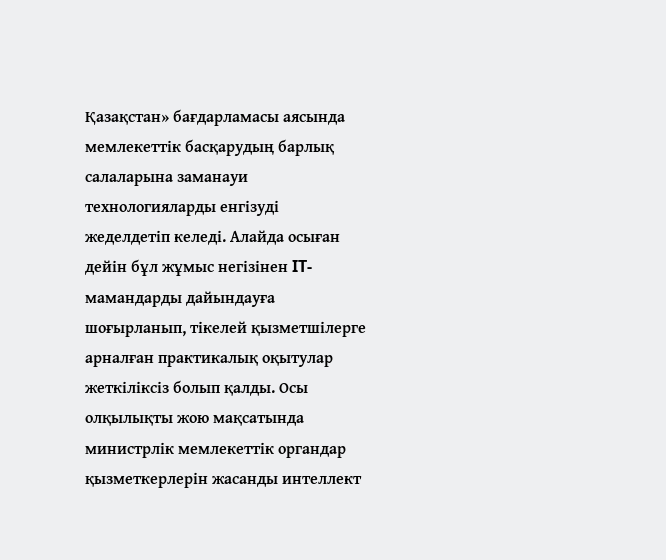Қазақстан» бағдарламасы аясында мемлекеттік басқарудың барлық салаларына заманауи технологияларды енгізуді жеделдетіп келеді. Алайда осыған дейін бұл жұмыс негізінен IT-мамандарды дайындауға шоғырланып, тікелей қызметшілерге арналған практикалық оқытулар жеткіліксіз болып қалды. Осы олқылықты жою мақсатында министрлік мемлекеттік органдар қызметкерлерін жасанды интеллект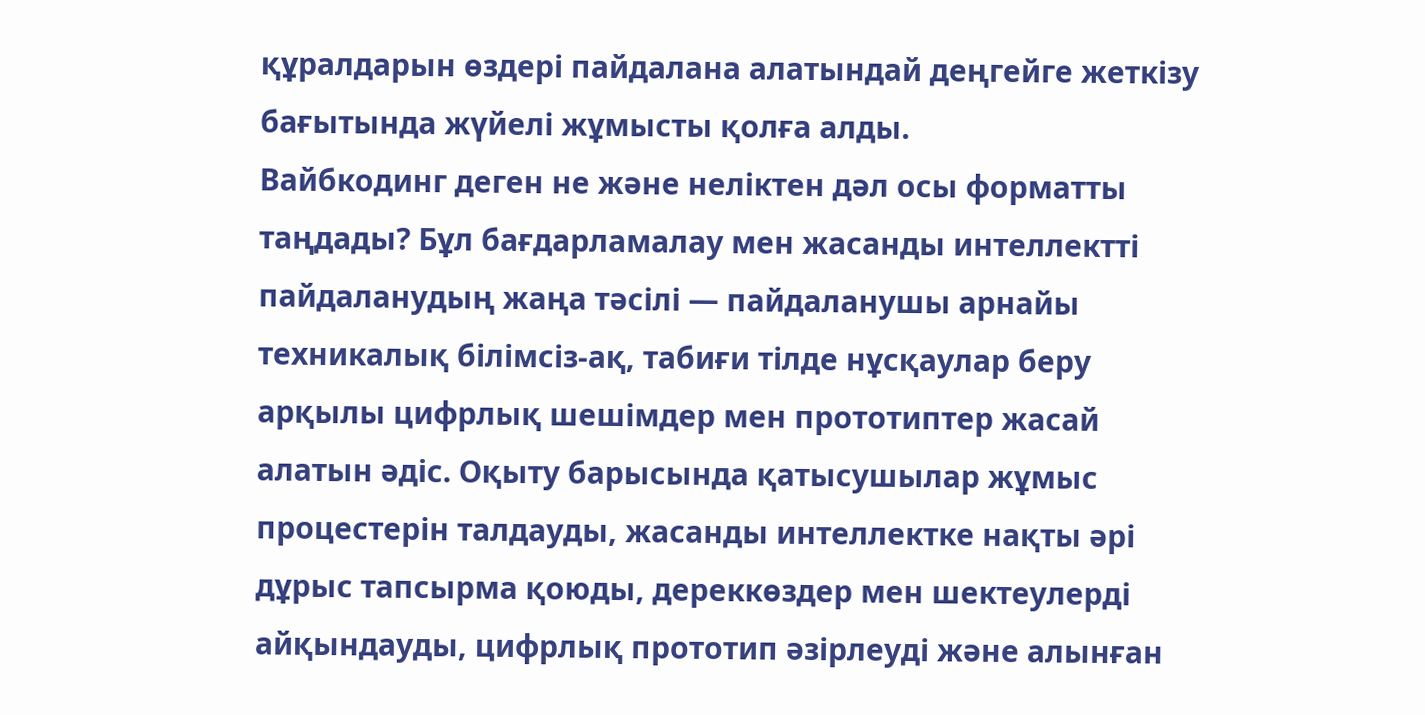құралдарын өздері пайдалана алатындай деңгейге жеткізу бағытында жүйелі жұмысты қолға алды.
Вайбкодинг деген не және неліктен дәл осы форматты таңдады? Бұл бағдарламалау мен жасанды интеллектті пайдаланудың жаңа тәсілі — пайдаланушы арнайы техникалық білімсіз-ақ, табиғи тілде нұсқаулар беру арқылы цифрлық шешімдер мен прототиптер жасай алатын әдіс. Оқыту барысында қатысушылар жұмыс процестерін талдауды, жасанды интеллектке нақты әрі дұрыс тапсырма қоюды, дереккөздер мен шектеулерді айқындауды, цифрлық прототип әзірлеуді және алынған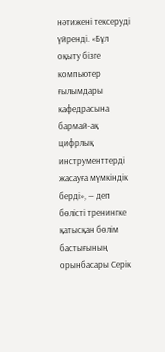нәтижені тексеруді үйренді. «Бұл оқыту бізге компьютер ғылымдары кафедрасына бармай-ақ цифрлық инструменттерді жасауға мүмкіндік берді», — деп бөлісті тренингке қатысқан бөлім бастығының орынбасары Серік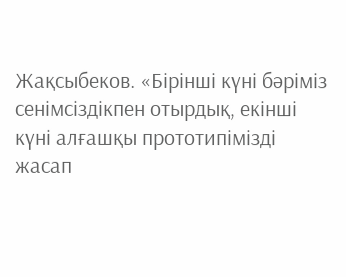Жақсыбеков. «Бірінші күні бәріміз сенімсіздікпен отырдық, екінші күні алғашқы прототипімізді жасап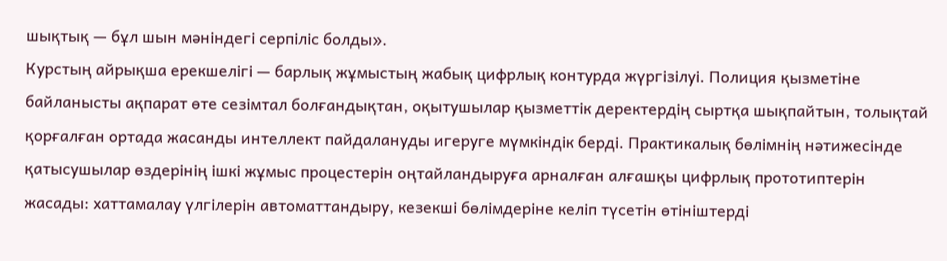шықтық — бұл шын мәніндегі серпіліс болды».
Курстың айрықша ерекшелігі — барлық жұмыстың жабық цифрлық контурда жүргізілуі. Полиция қызметіне байланысты ақпарат өте сезімтал болғандықтан, оқытушылар қызметтік деректердің сыртқа шықпайтын, толықтай қорғалған ортада жасанды интеллект пайдалануды игеруге мүмкіндік берді. Практикалық бөлімнің нәтижесінде қатысушылар өздерінің ішкі жұмыс процестерін оңтайландыруға арналған алғашқы цифрлық прототиптерін жасады: хаттамалау үлгілерін автоматтандыру, кезекші бөлімдеріне келіп түсетін өтініштерді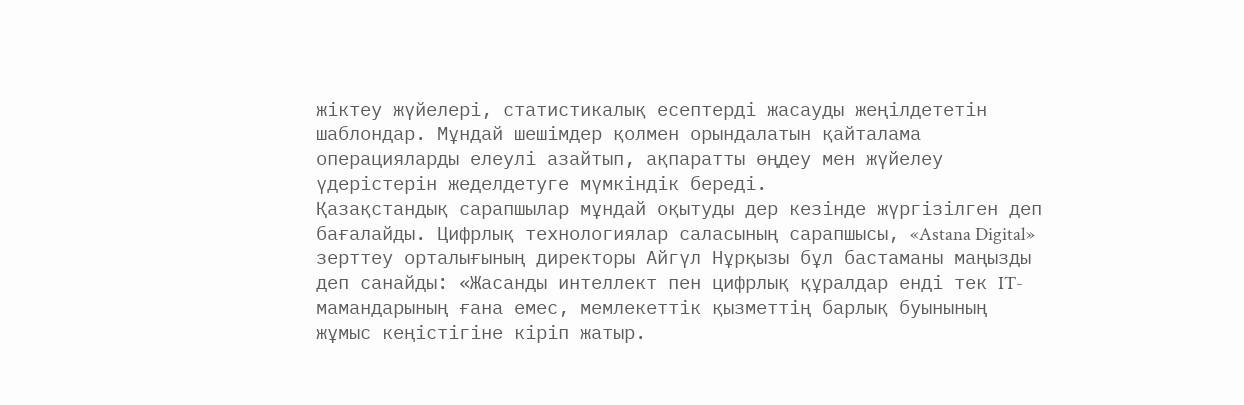жіктеу жүйелері, статистикалық есептерді жасауды жеңілдететін шаблондар. Мұндай шешімдер қолмен орындалатын қайталама операцияларды елеулі азайтып, ақпаратты өңдеу мен жүйелеу үдерістерін жеделдетуге мүмкіндік береді.
Қазақстандық сарапшылар мұндай оқытуды дер кезінде жүргізілген деп бағалайды. Цифрлық технологиялар саласының сарапшысы, «Astana Digital» зерттеу орталығының директоры Айгүл Нұрқызы бұл бастаманы маңызды деп санайды: «Жасанды интеллект пен цифрлық құралдар енді тек IT-мамандарының ғана емес, мемлекеттік қызметтің барлық буынының жұмыс кеңістігіне кіріп жатыр.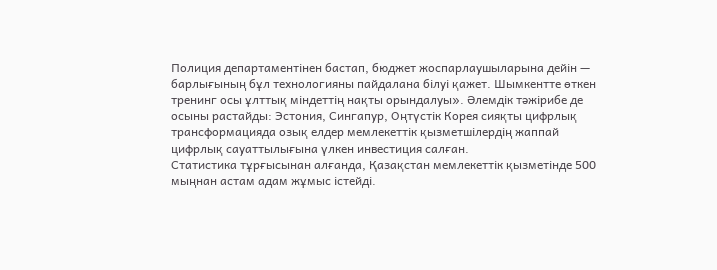Полиция департаментінен бастап, бюджет жоспарлаушыларына дейін — барлығының бұл технологияны пайдалана білуі қажет. Шымкентте өткен тренинг осы ұлттық міндеттің нақты орындалуы». Әлемдік тәжірибе де осыны растайды: Эстония, Сингапур, Оңтүстік Корея сияқты цифрлық трансформацияда озық елдер мемлекеттік қызметшілердің жаппай цифрлық сауаттылығына үлкен инвестиция салған.
Статистика тұрғысынан алғанда, Қазақстан мемлекеттік қызметінде 500 мыңнан астам адам жұмыс істейді.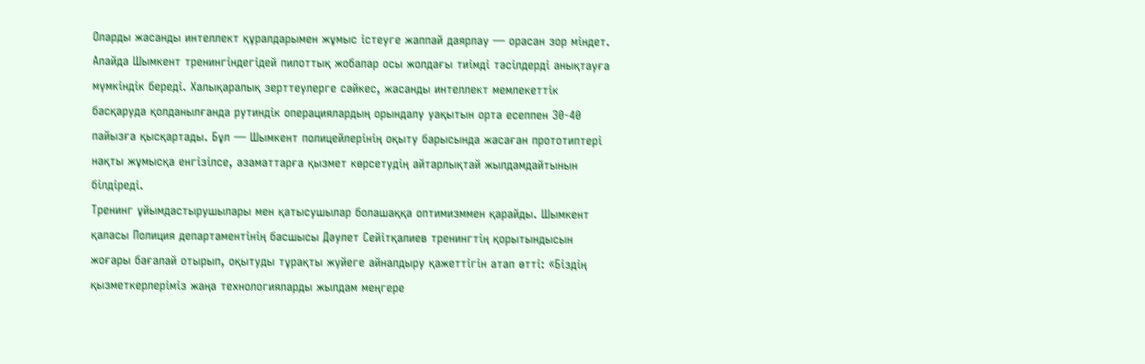Оларды жасанды интеллект құралдарымен жұмыс істеуге жаппай даярлау — орасан зор міндет. Алайда Шымкент тренингіндегідей пилоттық жобалар осы жолдағы тиімді тәсілдерді анықтауға мүмкіндік береді. Халықаралық зерттеулерге сәйкес, жасанды интеллект мемлекеттік басқаруда қолданылғанда рутиндік операциялардың орындалу уақытын орта есеппен 30-40 пайызға қысқартады. Бұл — Шымкент полицейлерінің оқыту барысында жасаған прототиптері нақты жұмысқа енгізілсе, азаматтарға қызмет көрсетудің айтарлықтай жылдамдайтынын білдіреді.
Тренинг ұйымдастырушылары мен қатысушылар болашаққа оптимизммен қарайды. Шымкент қаласы Полиция департаментінің басшысы Дәулет Сейітқалиев тренингтің қорытындысын жоғары бағалай отырып, оқытуды тұрақты жүйеге айналдыру қажеттігін атап өтті: «Біздің қызметкерлеріміз жаңа технологияларды жылдам меңгере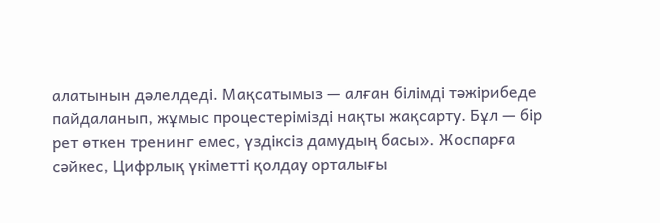алатынын дәлелдеді. Мақсатымыз — алған білімді тәжірибеде пайдаланып, жұмыс процестерімізді нақты жақсарту. Бұл — бір рет өткен тренинг емес, үздіксіз дамудың басы». Жоспарға сәйкес, Цифрлық үкіметті қолдау орталығы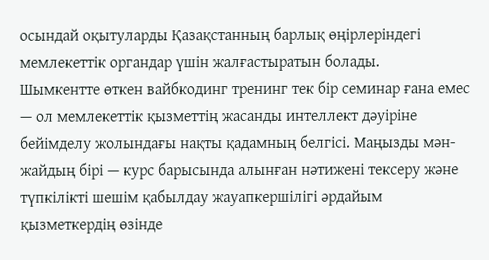осындай оқытуларды Қазақстанның барлық өңірлеріндегі мемлекеттік органдар үшін жалғастыратын болады.
Шымкентте өткен вайбкодинг тренинг тек бір семинар ғана емес — ол мемлекеттік қызметтің жасанды интеллект дәуіріне бейімделу жолындағы нақты қадамның белгісі. Маңызды мән-жайдың бірі — курс барысында алынған нәтижені тексеру және түпкілікті шешім қабылдау жауапкершілігі әрдайым қызметкердің өзінде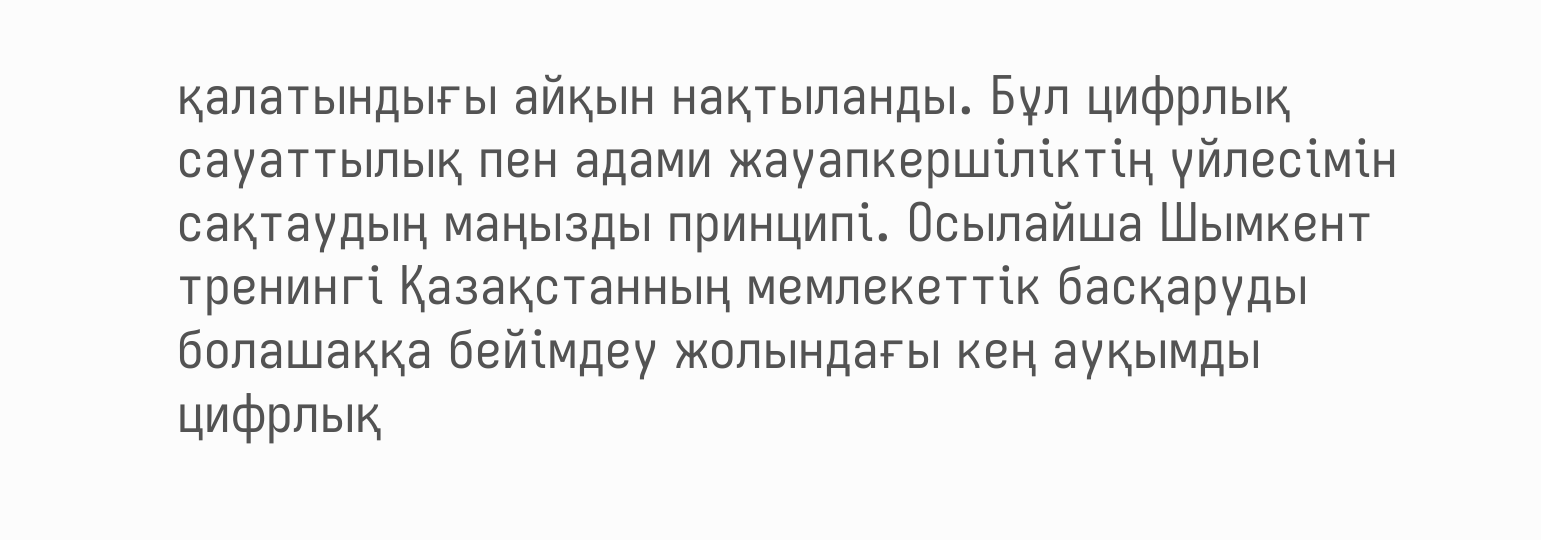қалатындығы айқын нақтыланды. Бұл цифрлық сауаттылық пен адами жауапкершіліктің үйлесімін сақтаудың маңызды принципі. Осылайша Шымкент тренингі Қазақстанның мемлекеттік басқаруды болашаққа бейімдеу жолындағы кең ауқымды цифрлық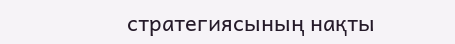стратегиясының нақты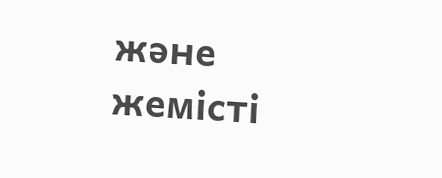және жемісті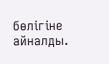бөлігіне айналды.